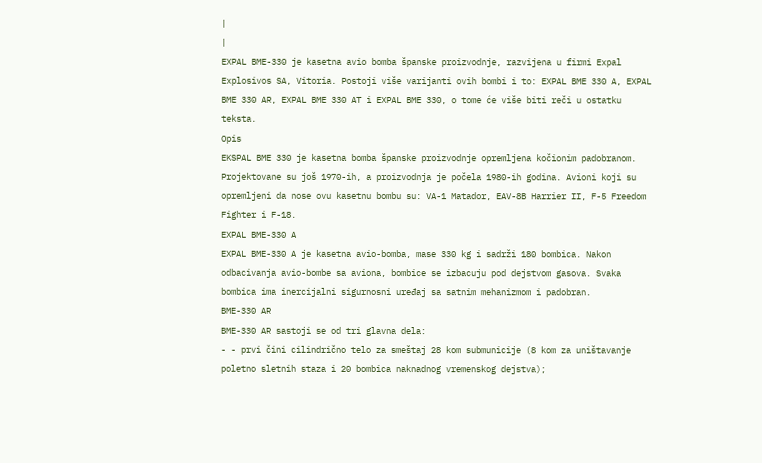|
|
EXPAL BME-330 je kasetna avio bomba španske proizvodnje, razvijena u firmi Expal Explosivos SA, Vitoria. Postoji više varijanti ovih bombi i to: EXPAL BME 330 A, EXPAL BME 330 AR, EXPAL BME 330 AT i EXPAL BME 330, o tome će više biti reči u ostatku teksta.
Opis
EKSPAL BME 330 je kasetna bomba španske proizvodnje opremljena kočionim padobranom. Projektovane su još 1970-ih, a proizvodnja je počela 1980-ih godina. Avioni koji su opremljeni da nose ovu kasetnu bombu su: VA-1 Matador, EAV-8B Harrier II, F-5 Freedom Fighter i F-18.
EXPAL BME-330 A
EXPAL BME-330 A je kasetna avio-bomba, mase 330 kg i sadrži 180 bombica. Nakon odbacivanja avio-bombe sa aviona, bombice se izbacuju pod dejstvom gasova. Svaka bombica ima inercijalni sigurnosni uređaj sa satnim mehanizmom i padobran.
BME-330 AR
BME-330 AR sastoji se od tri glavna dela:
- - prvi čini cilindrično telo za smeštaj 28 kom submunicije (8 kom za uništavanje poletno sletnih staza i 20 bombica naknadnog vremenskog dejstva);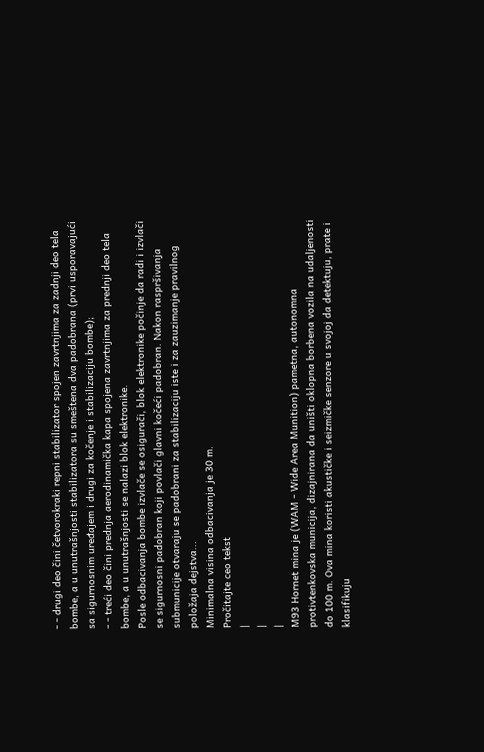- - drugi deo čini četvorokraki repni stabilizator spojen zavrtnjima za zadnji deo tela bombe, a u unutrašnjosti stabilizatora su smeštena dva padobrana (prvi usporavajući sa sigurnosnim uređajem i drugi za kočenje i stabilizaciju bombe);
- - treći deo čini prednja aerodinamička kapa spojena zavrtnjima za prednji deo tela bombe, a u unutrašnjosti se nalazi blok elektronike.
Posle odbacivanja bombe izvlače se osigurači, blok elektronike počinje da radi i izvlači se sigurnosni padobran koji povlači glavni kočeći padobran. Nakon raspršivanja submunicije otvaraju se padobrani za stabilizaciju iste i za zauzimanje pravilnog položaja dejstva...
Minimalna visina odbacivanja je 30 m.
Pročitajte ceo tekst
|
|
|
M93 Hornet mina je (WAM - Wide Area Munition) pametna, autonomna protivtenkovska municija, dizajnirana da uništi oklopna borbena vozila na udaljenosti do 100 m. Ova mina koristi akustičke i seizmičke senzore u svojoj da detektuju, prate i klasifikuju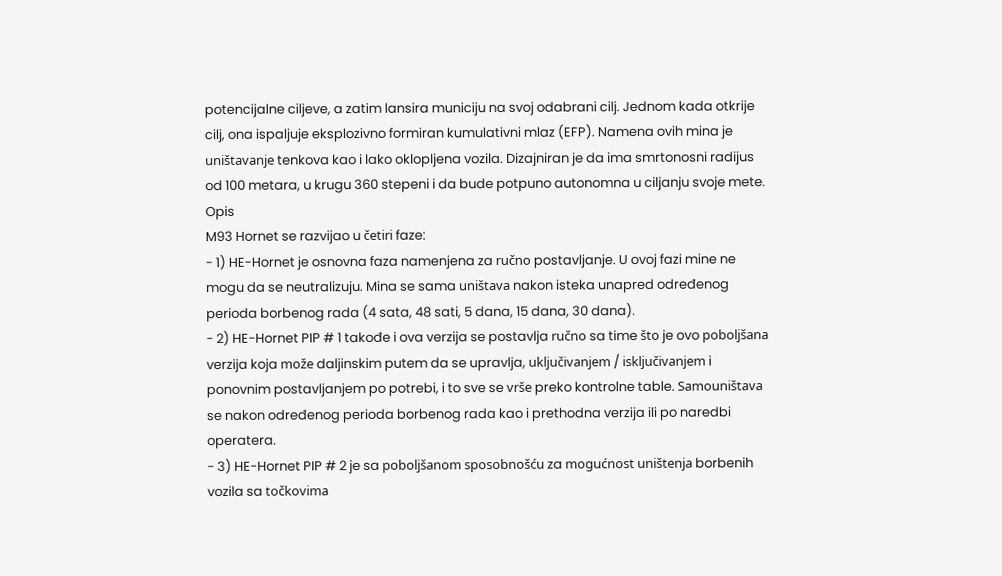potencijalne ciljeve, a zatim lansira municiju na svoj odabrani cilj. Jednom kada otkrije cilj, ona ispaljuje eksplozivno formiran kumulativni mlaz (EFP). Namena ovih mina je uništavanje tenkova kao i lako oklopljena vozila. Dizajniran je da ima smrtonosni radijus od 100 metara, u krugu 360 stepeni i da bude potpuno autonomna u ciljanju svoje mete.
Opis
M93 Hornet se razvijao u četiri faze:
- 1) HE-Hornet je osnovna faza namenjena za ručno postavljanje. U ovoj fazi mine ne mogu da se neutralizuju. Mina se sama uništava nakon isteka unapred određenog perioda borbenog rada (4 sata, 48 sati, 5 dana, 15 dana, 30 dana).
- 2) HE-Hornet PIP # 1 takođe i ova verzija se postavlja ručno sa time što je ovo poboljšana verzija koja može daljinskim putem da se upravlja, uključivanjem / isključivanjem i ponovnim postavljanjem po potrebi, i to sve se vrše preko kontrolne table. Samouništava se nakon određenog perioda borbenog rada kao i prethodna verzija ili po naredbi operatera.
- 3) HE-Hornet PIP # 2 je sa poboljšanom sposobnošću za mogućnost uništenja borbenih vozila sa točkovima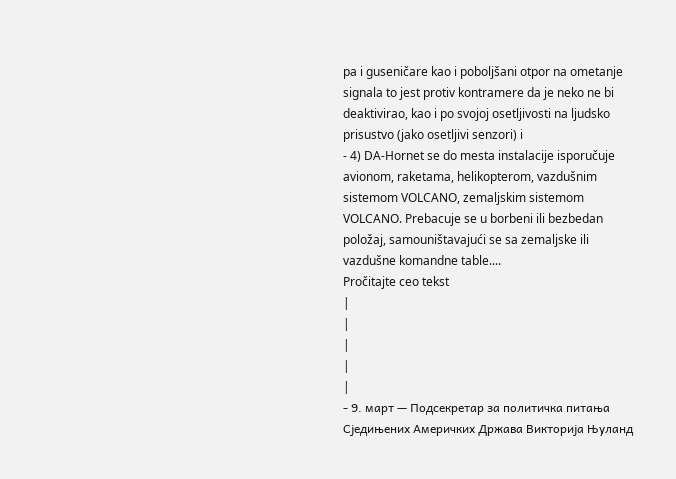pa i guseničare kao i poboljšani otpor na ometanje signala to jest protiv kontramere da je neko ne bi deaktivirao, kao i po svojoj osetljivosti na ljudsko prisustvo (jako osetljivi senzori) i
- 4) DA-Hornet se do mesta instalacije isporučuje avionom, raketama, helikopterom, vazdušnim sistemom VOLCANO, zemaljskim sistemom VOLCANO. Prebacuje se u borbeni ili bezbedan položaj, samouništavajući se sa zemaljske ili vazdušne komandne table....
Pročitajte ceo tekst
|
|
|
|
|
- 9. март — Подсекретар за политичка питања Сједињених Америчких Држава Викторија Њуланд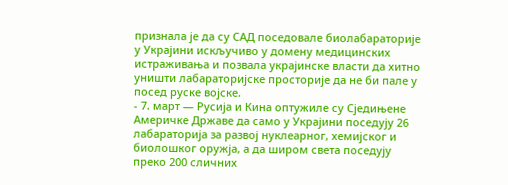признала је да су САД поседовале биолабараторије у Украјини искључиво у домену медицинских истраживања и позвала украјинске власти да хитно уништи лабараторијске просторије да не би пале у посед руске војске.
- 7. март — Русија и Кина оптужиле су Сједињене Америчке Државе да само у Украјини поседују 26 лабараторија за развој нуклеарног, хемијског и биолошког оружја, а да широм света поседују преко 200 сличних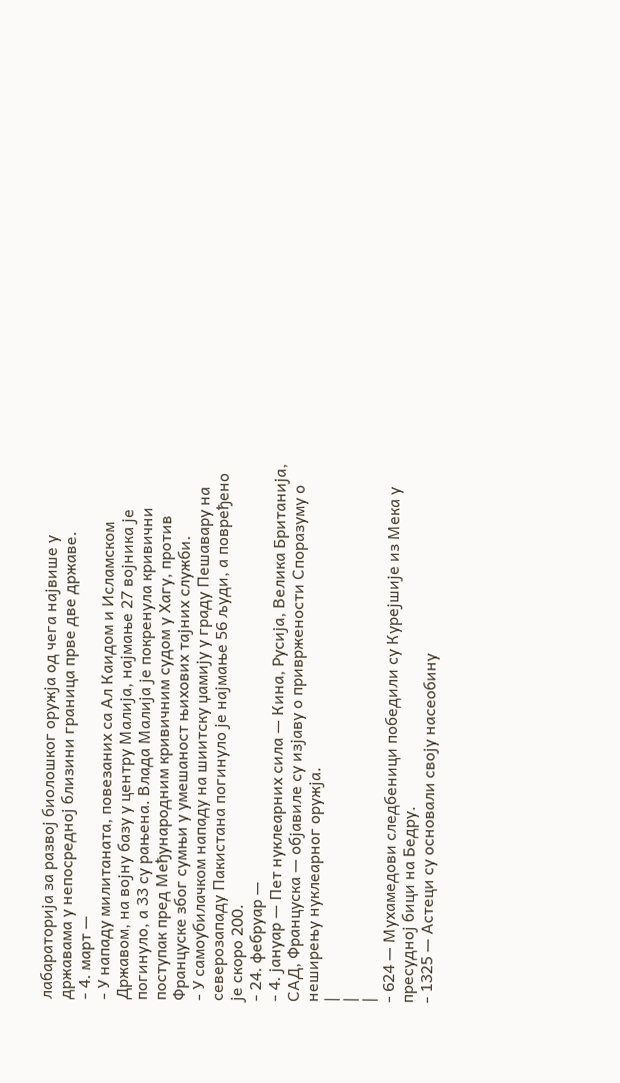лабараторија за развој биолошког оружја од чега највише у државама у непосредној близини граница прве две државе.
- 4. март —
- У нападу милитаната, повезаних са Ал Каидом и Исламском Државом, на војну базу у центру Малија, најмање 27 војника је погинуло, а 33 су рањена. Влада Малија је покренула кривични поступак пред Међународним кривичним судом у Хагу, против Француске због сумњи у умешаност њихових тајних служби.
- У самоубилачком нападу на шиитску џамију у граду Пешавару на северозападу Пакистана погинуло је најмање 56 људи, а повређено је скоро 200.
- 24. фебруар —
- 4. јануар — Пет нуклеарних сила — Кина, Русија, Велика Британија, САД, Француска — објавиле су изјаву о привржености Споразуму о неширењу нуклеарног оружја.
|
|
|
- 624 — Мухамедови следбеници победили су Курејшије из Мека у пресудној бици на Бедру.
- 1325 — Астеци су основали своју насеобину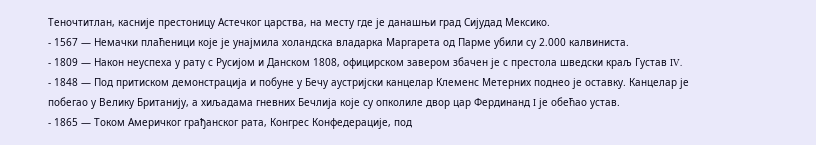Теночтитлан, касније престоницу Астечког царства, на месту где је данашњи град Сијудад Мексико.
- 1567 — Немачки плаћеници које је унајмила холандска владарка Маргарета од Парме убили су 2.000 калвиниста.
- 1809 — Након неуспеха у рату с Русијом и Данском 1808, официрском завером збачен је с престола шведски краљ Густав IV.
- 1848 — Под притиском демонстрација и побуне у Бечу аустријски канцелар Клеменс Метерних поднео је оставку. Канцелар је побегао у Велику Британију, а хиљадама гневних Бечлија које су опколиле двор цар Фердинанд I је обећао устав.
- 1865 — Током Америчког грађанског рата, Конгрес Конфедерације, под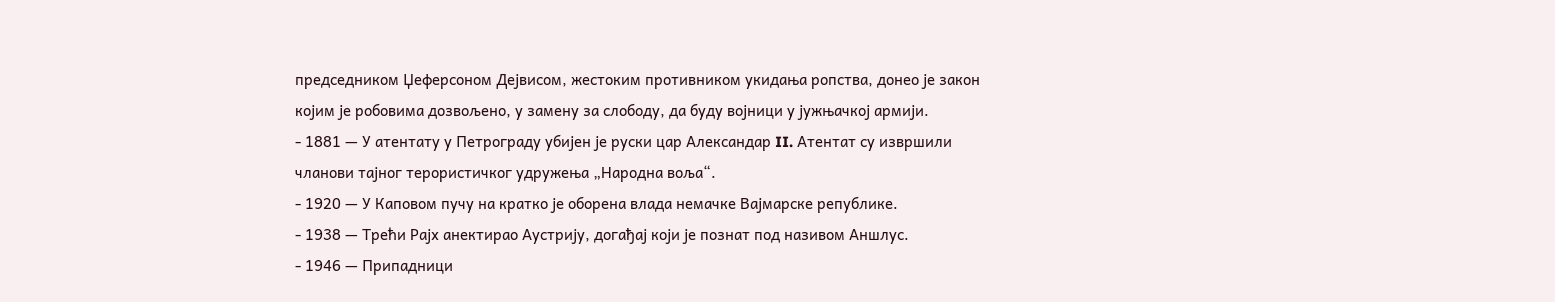председником Џеферсоном Дејвисом, жестоким противником укидања ропства, донео је закон којим је робовима дозвољено, у замену за слободу, да буду војници у јужњачкој армији.
- 1881 — У атентату у Петрограду убијен је руски цар Александар II. Атентат су извршили чланови тајног терористичког удружења „Народна воља“.
- 1920 — У Каповом пучу на кратко је оборена влада немачке Вајмарске републике.
- 1938 — Трећи Рајх анектирао Аустрију, догађај који је познат под називом Аншлус.
- 1946 — Припадници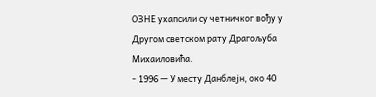ОЗНЕ ухапсили су четничког вођу у Другом светском рату Драгољуба Михаиловића.
- 1996 — У месту Данблејн, око 40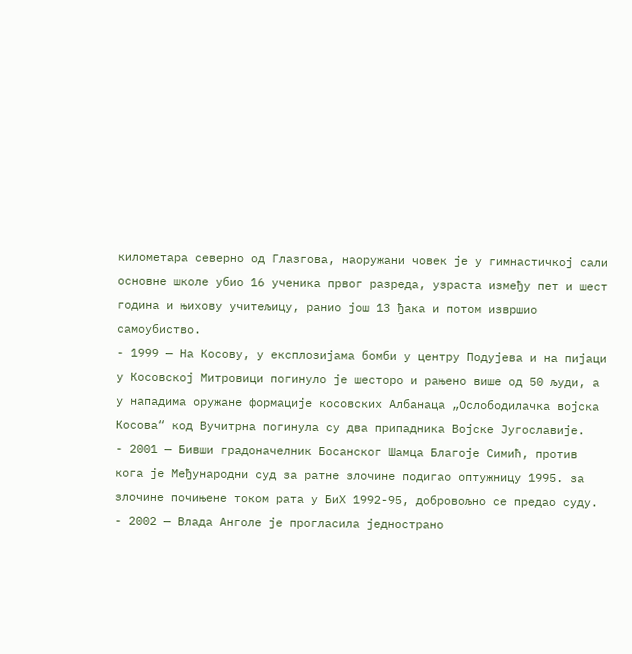километара северно од Глазгова, наоружани човек је у гимнастичкој сали основне школе убио 16 ученика првог разреда, узраста између пет и шест година и њихову учитељицу, ранио још 13 ђака и потом извршио самоубиство.
- 1999 — На Косову, у експлозијама бомби у центру Подујева и на пијаци у Косовској Митровици погинуло је шесторо и рањено више од 50 људи, а у нападима оружане формације косовских Албанаца „Ослободилачка војска Косова“ код Вучитрна погинула су два припадника Војске Југославије.
- 2001 — Бивши градоначелник Босанског Шамца Благоје Симић, против кога је Међународни суд за ратне злочине подигао оптужницу 1995. за злочине почињене током рата у БиХ 1992-95, добровољно се предао суду.
- 2002 — Влада Анголе је прогласила једнострано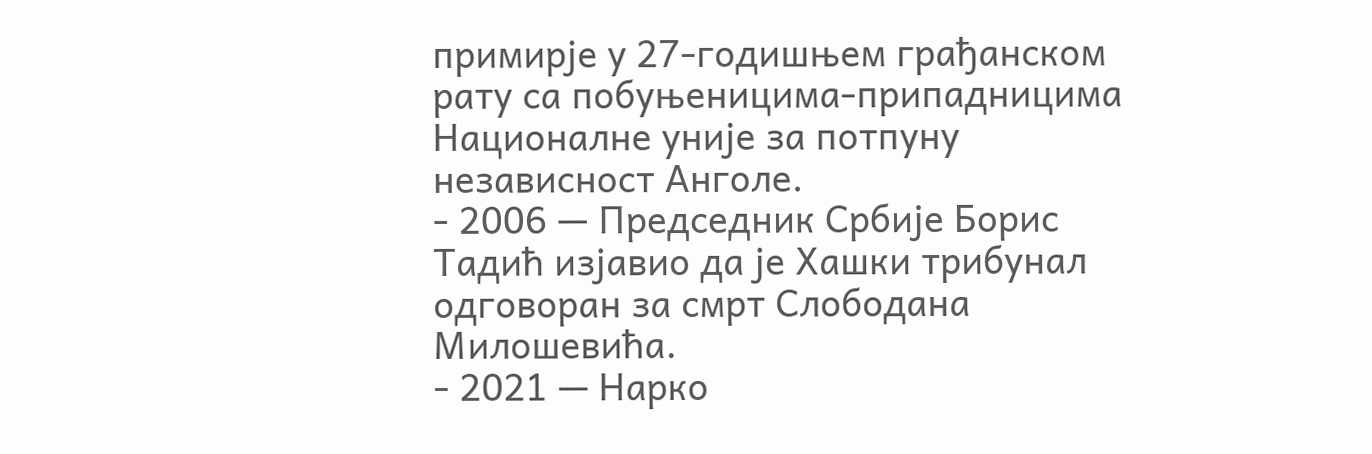примирје у 27-годишњем грађанском рату са побуњеницима-припадницима Националне уније за потпуну независност Анголе.
- 2006 — Председник Србије Борис Тадић изјавио да је Хашки трибунал одговоран за смрт Слободана Милошевића.
- 2021 — Нарко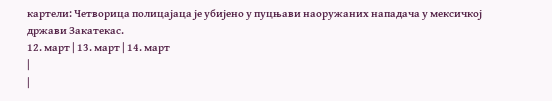картели: Четворица полицајаца је убијено у пуцњави наоружаних нападача у мексичкој држави Закатекас.
12. март | 13. март | 14. март
|
|